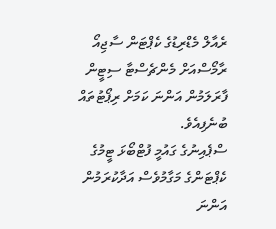ރެއާލް މެޑްރިޑުގެ ކެޕްޓަން ސާޖިއޯ ރާމޯސްއަށް މެންޗެސްޓާ ސިޓީން ފާރަލަމުން އަންނަ ކަމަށް ރިޕޯޓުތައް ބުނެފިއެވެ.
ސްޕެއިނުގެ ގައުމީ ފުޓްބޯޅަ ޓީމުގެ ކެޕްޓަންގެ މަގާމުވެސް އަދާކުރަމުން އަންނަ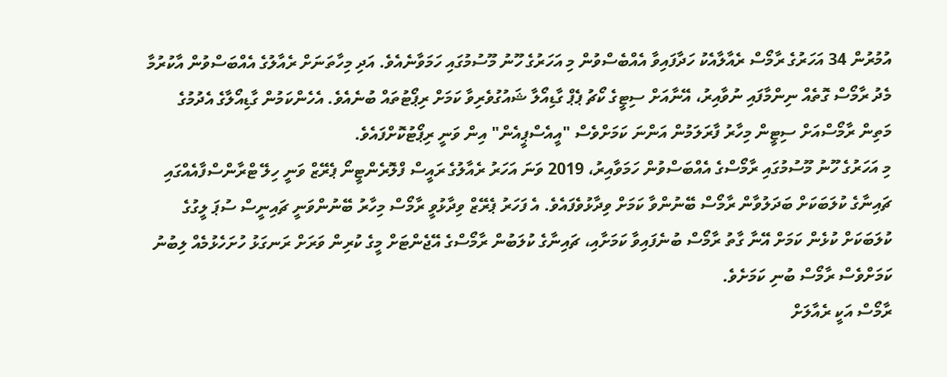އުމުރުން 34 އަހަރުގެ ރާމޯސް ރެއާލާއެކު ހަދާފައިވާ އެއްބެސްވުން މި އަހަރުގެ ހޫނު މޫސުމުގައި ހަމަވާނެއެވެ. އަދި މިހާތަނަށް ރެއާލުގެ އެއްބަސްވުން އާކުރުމާ މެދު ރާމޯސް ގޮތެއް ނިންމާފައި ނުވާއިރު، އޭނާއަށް ސިޓީގެ ކޯޗު ޕެޕް ގާޑިއޯލާ ޝައުގުވެރިވާ ކަމަށް ރިޕޯޓުތައް ބުނެއެވެ. އެހެންކަމުން ގާޑިއޯލާގެ އެދުމުގެ މަތިން ރާމޯސްއަށް ސިޓީން މިހާރު ފާރަލަމުން އަންނަ ކަމަށްވެސް "އީއެސްޕީއެން" އިން ވަނީ ރިޕޯޓުކޮށްފައެވެ.
މި އަހަރުގެ ހޫނު މޫސުމުގައި ރާމޯސްގެ އެއްބަސްވުން ހަމަވާއިރު، 2019 ވަނަ އަހަރު ރެއާލުގެ ރައީސް ފްލޮރެންޓީނޯ ޕެރޭޒް ވަނީ ހިލޭ ޓްރާންސްފާއެއްގައި ޗައިނާގެ ކުލަބަކަށް ބަދަލުވާން ރާމޯސް ބޭނުންވާ ކަމަށް ވިދާޅުވެފައެވެ. އެ ފަހަރު ޕެރޭޒް ވިދާޅުވީ ރާމޯސް މިހާރު ބޭނުންވަނީ ޗައިނީސް ސުޕަ ލީގުގެ ކުލަބަކަށް ކުޅެން ކަމަށް އޭނާ ގާތު ރާމޯސް ބުނެފައިވާ ކަމަށާއި، ޗައިނާގެ ކުލަބުން ރާމޯސްގެ އޭޖެންޓަށް މީގެ ކުރިން ވަރަށް ރަނގަޅު ހުށަހެޅުމެއް ލިބުނު ކަމަށްވެސް ރާމޯސް ބުނި ކަމަށެވެ.
ރާމޯސް އަކީ ރެއާލަށް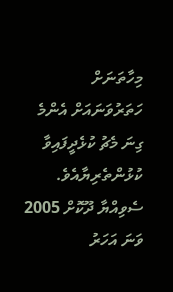މިހާތަނަށް ހަތަރުވަނައަށް އެންމެ ގިނަ މެޗު ކުޅެދީފައިވާ ކުޅުންތެރިޔާއެވެ. ސެވިއްޔާ ދޫކޮށް 2005 ވަނަ އަހަރު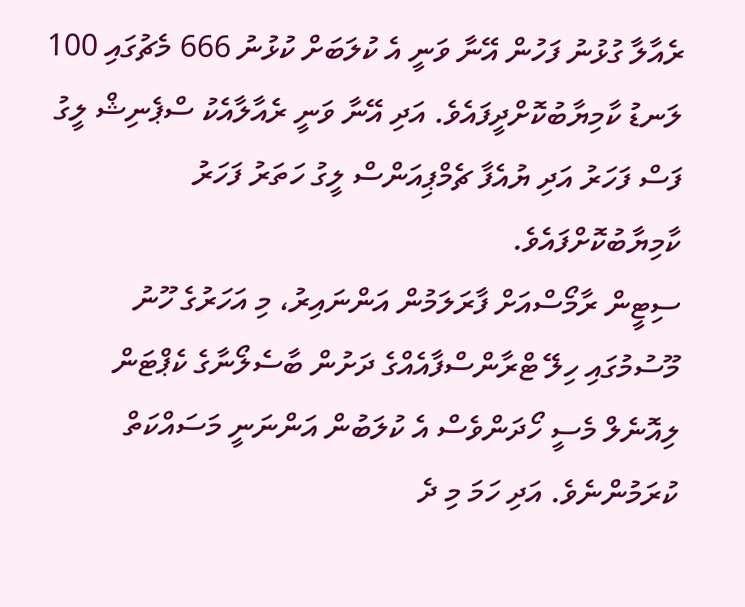ރެއާލާ ގުޅުނު ފަހުން އޭނާ ވަނީ އެ ކުލަބަށް ކުޅުނު 666 މެޗުގައި 100 ލަނޑު ކާމިޔާބުކޮށްދީފައެވެ. އަދި އޭނާ ވަނީ ރެއާލާއެކު ސްޕެނިޝް ލީގު ފަސް ފަހަރު އަދި ޔުއެފާ ޗެމްޕިއަންސް ލީގު ހަތަރު ފަހަރު ކާމިޔާބުކޮށްފައެވެ.
ސިޓީން ރާމޯސްއަށް ފާރަލަމުން އަންނައިރު، މި އަހަރުގެ ހޫނު މޫސުމުގައި ހިލޭ ޓްރާންސްފާއެއްގެ ދަށުން ބާސެލޯނާގެ ކެޕްޓަން ލިއޮނެލް މެސީ ހޯދަންވެސް އެ ކުލަބުން އަންނަނީ މަސައްކަތް ކުރަމުންނެވެ. އަދި ހަމަ މި ދެ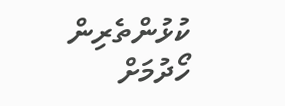ކުޅުންތެރިން ހޯދުމަށް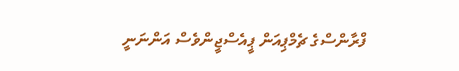ފްރާންސްގެ ޗެމްޕިއަން ޕީއެސްޖީންވެސް އަންނަނީ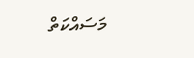މަސައްކަތް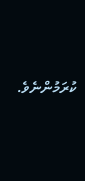ކުރަމުންނެވެ.